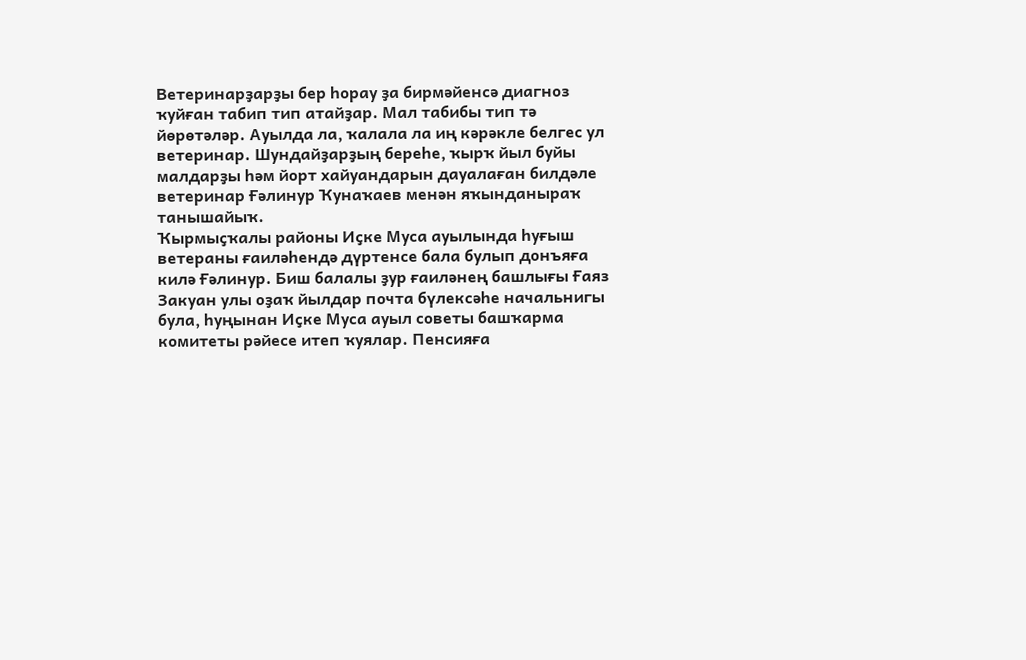Ветеринарҙарҙы бер һорау ҙа бирмәйенсә диагноз ҡуйған табип тип атайҙар. Мал табибы тип тә йөрөтәләр. Ауылда ла, ҡалала ла иң кәрәкле белгес ул ветеринар. Шундайҙарҙың береһе, ҡырҡ йыл буйы малдарҙы һәм йорт хайуандарын дауалаған билдәле ветеринар Ғәлинур Ҡунаҡаев менән яҡынданыраҡ танышайыҡ.
Ҡырмыҫҡалы районы Иҫке Муса ауылында һуғыш ветераны ғаиләһендә дүртенсе бала булып донъяға килә Ғәлинур. Биш балалы ҙур ғаиләнең башлығы Ғаяз Закуан улы оҙаҡ йылдар почта бүлексәһе начальнигы була, һуңынан Иҫке Муса ауыл советы башҡарма комитеты рәйесе итеп ҡуялар. Пенсияға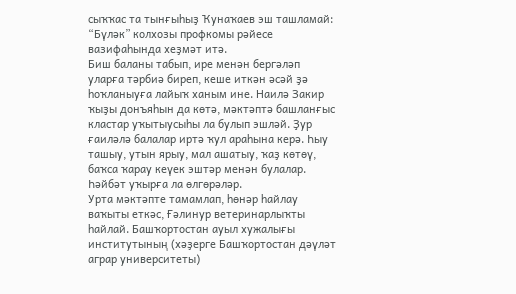сыҡҡас та тынғыһыҙ Ҡунаҡаев эш ташламай: “Бүләк” колхозы профкомы рәйесе вазифаһында хеҙмәт итә.
Биш баланы табып, ире менән бергәләп уларға тәрбиә биреп, кеше иткән әсәй ҙә һоҡланыуға лайыҡ ханым ине. Наилә Закир ҡыҙы донъяһын да көтә, мәктәптә башланғыс кластар уҡытыусыһы ла булып эшләй. Ҙур ғаиләлә балалар иртә ҡул араһына керә. Һыу ташыу, утын ярыу, мал ашатыу, ҡаҙ көтөү, баҡса ҡарау кеүек эштәр менән булалар. Һәйбәт уҡырға ла өлгөрәләр.
Урта мәктәпте тамамлап, һөнәр һайлау ваҡыты еткәс, Ғәлинур ветеринарлыҡты һайлай. Башҡортостан ауыл хужалығы институтының (хәҙерге Башҡортостан дәүләт аграр университеты)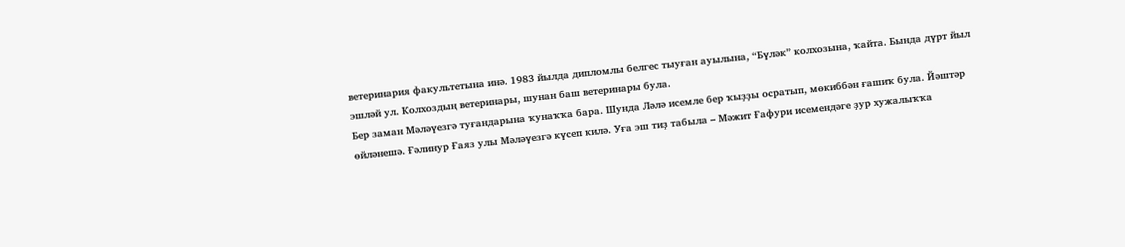ветеринария факультетына инә. 1983 йылда дипломлы белгес тыуған ауылына, “Бүләк” колхозына, ҡайта. Бында дүрт йыл эшләй ул. Колхоздың ветеринары, шунан баш ветеринары була.
Бер заман Мәләүезгә туғандарына ҡунаҡҡа бара. Шунда Ләлә исемле бер ҡыҙҙы осратып, мөкиббән ғашиҡ була. Йәштәр өйләнешә. Ғәлинур Ғаяз улы Мәләүезгә күсеп килә. Уға эш тиҙ табыла – Мәжит Ғафури исемендәге ҙур хужалыҡҡа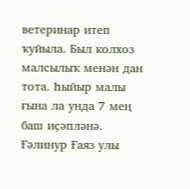ветеринар итеп ҡуйыла. Был колхоз малсылыҡ менән дан тота. Һыйыр малы ғына ла унда 7 мең баш иҫәпләнә. Ғәлинур Ғаяз улы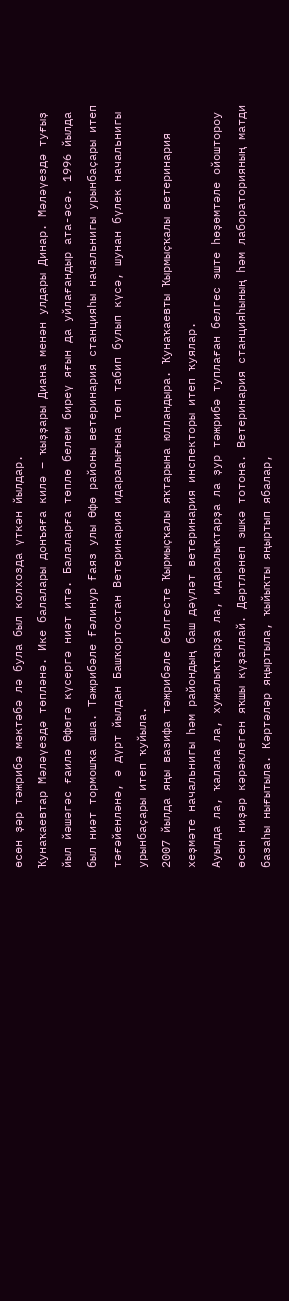өсөн ҙәр тәжрибә мәктәбә лә була был колхозда үткән йылдар.
Ҡунаҡаевтар Мәләүездә төпләнә. Ике балалары донъяға килә – ҡыҙҙары Диана менән улдары Динар. Мәләүездә туғыҙ йыл йәшәгәс ғаилә Өфөгә күсергә ниәт итә. Балаларға төплө белем биреү яғын да уйлағандыр ата-әсә. 1996 йылда был ниәт тормошҡа аша. Тәжрибәле Ғәлинур Ғаяз улы Өфө районы ветеринария станцияһы начальнигы урынбаҫары итеп тәғәйенләнә, ә дүрт йылдан Башҡортостан Ветеринария идаралығына төп табип булып күсә, шунан бүлек начальнигы урынбаҫары итеп ҡуйыла.
2007 йылда яңы вазифа тәжрибәле белгесте Ҡырмыҫҡалы яҡтарына юлландыра. Ҡунаҡаевты Ҡырмыҫҡалы ветеринария хеҙмәте начальнигы һәм райондың баш дәүләт ветеринария инспекторы итеп ҡуялар.
Ауылда ла, ҡалала ла, хужалыҡтарҙа ла, идаралыҡтарҙа ла ҙур тәжрибә туплаған белгес эште һөҙөмтәле ойоштороу өсөн ниҙәр кәрәклеген яҡшы күҙаллай. Дәртләнеп эшкә тотона. Ветеринария станцияһының һәм лабораторияның матди базаһы нығытыла. Кәртәләр яңыртыла, ҡыйыҡты яңыртып ябалар,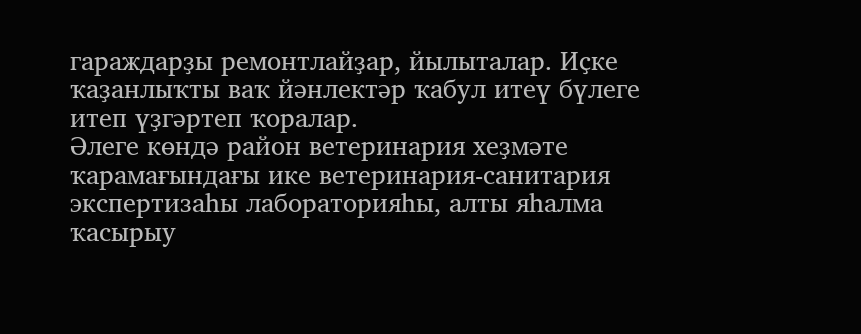гараждарҙы ремонтлайҙар, йылыталар. Иҫке ҡаҙанлыҡты ваҡ йәнлектәр ҡабул итеү бүлеге итеп үҙгәртеп ҡоралар.
Әлеге көндә район ветеринария хеҙмәте ҡарамағындағы ике ветеринария-санитария экспертизаһы лабораторияһы, алты яһалма ҡасырыу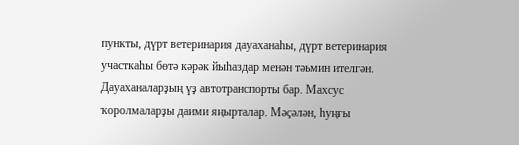пункты, дүрт ветеринария дауаханаһы, дүрт ветеринария участкаһы бөтә кәрәк йыһаздар менән тәьмин ителгән. Дауаханаларҙың үҙ автотранспорты бар. Махсус ҡоролмаларҙы даими яңырталар. Мәҫәлән, һуңғы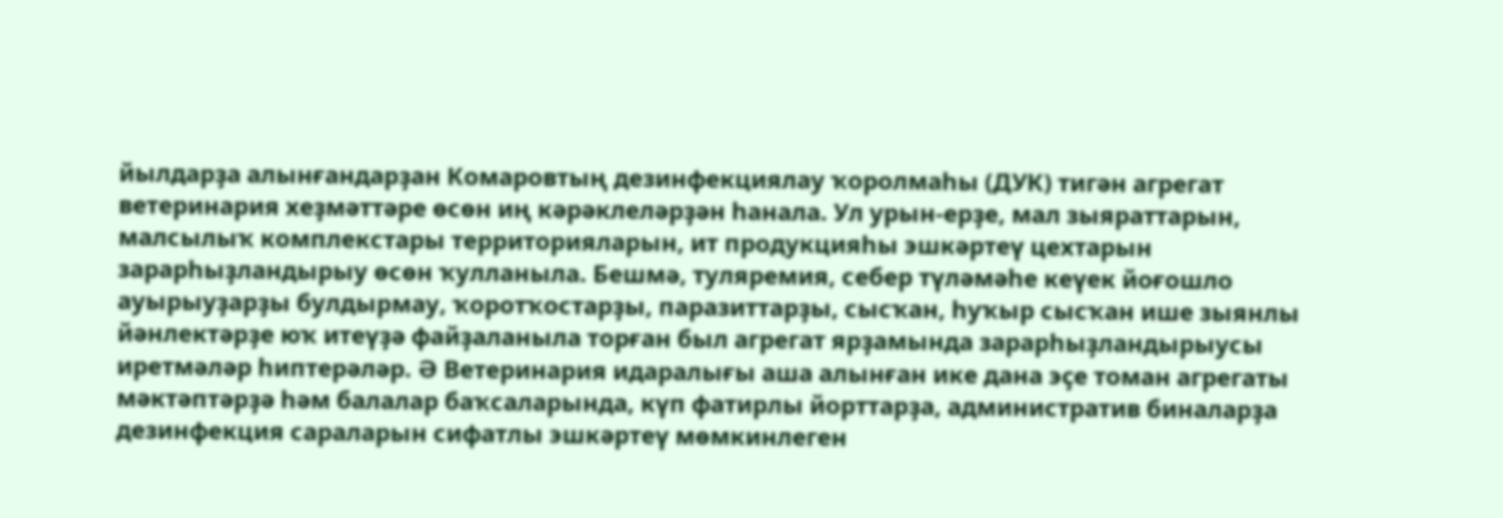йылдарҙа алынғандарҙан Комаровтың дезинфекциялау ҡоролмаһы (ДУК) тигән агрегат ветеринария хеҙмәттәре өсөн иң кәрәклеләрҙән һанала. Ул урын-ерҙе, мал зыяраттарын, малсылыҡ комплекстары территорияларын, ит продукцияһы эшкәртеү цехтарын зарарһыҙландырыу өсөн ҡулланыла. Бешмә, туляремия, себер түләмәһе кеүек йоғошло ауырыуҙарҙы булдырмау, ҡоротҡостарҙы, паразиттарҙы, сысҡан, һуҡыр сысҡан ише зыянлы йәнлектәрҙе юҡ итеүҙә файҙаланыла торған был агрегат ярҙамында зарарһыҙландырыусы иретмәләр һиптерәләр. Ә Ветеринария идаралығы аша алынған ике дана эҫе томан агрегаты мәктәптәрҙә һәм балалар баҡсаларында, күп фатирлы йорттарҙа, административ биналарҙа дезинфекция сараларын сифатлы эшкәртеү мөмкинлеген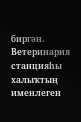биргән.
Ветеринария станцияһы халыҡтың именлеген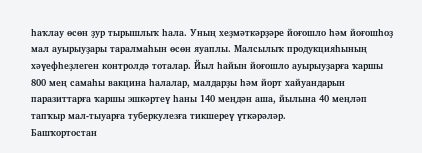һаҡлау өсөн ҙур тырышлыҡ һала. Уның хеҙмәткәрҙәре йоғошло һәм йоғошһоҙ мал ауырыуҙары таралмаһын өсөн яуаплы. Малсылыҡ продукцияһының хәүефһеҙлеген контролдә тоталар. Йыл һайын йоғошло ауырыуҙарға ҡаршы 800 мең самаһы вакцина һалалар, малдарҙы һәм йорт хайуандарын паразиттарға ҡаршы эшкәртеү һаны 140 меңдән аша, йылына 40 меңләп тапҡыр мал-тыуарға туберкулезға тикшереү үткәрәләр.
Башҡортостан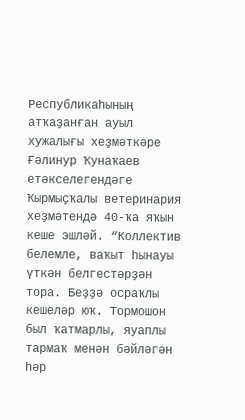Республикаһының атҡаҙанған ауыл хужалығы хеҙмәткәре Ғәлинур Ҡунаҡаев етәкселегендәге Ҡырмыҫҡалы ветеринария хеҙмәтендә 40-ҡа яҡын кеше эшләй. “Коллектив белемле, ваҡыт һынауы үткән белгестәрҙән тора. Беҙҙә осраҡлы кешеләр юҡ. Тормошон был ҡатмарлы, яуаплы тармаҡ менән бәйләгән һәр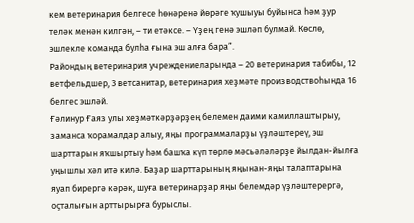кем ветеринария белгесе һөнәренә йөрәге ҡушыуы буйынса һәм ҙур теләк менән килгән, – ти етәксе. – Үҙең генә эшләп булмай. Көслө, эшлекле команда булһа ғына эш алға бара”.
Райондың ветеринария учреждениеларында – 20 ветеринария табибы, 12 ветфельдшер, 3 ветсанитар, ветеринария хеҙмәте производствоһында 16 белгес эшләй.
Ғәлинур Ғаяз улы хеҙмәткәрҙәрҙең белемен даими камиллаштырыу, заманса ҡорамалдар алыу, яңы программаларҙы үҙләштереү, эш шарттарын яҡшыртыу һәм башҡа күп төрлө мәсьәләләрҙе йылдан-йылға уңышлы хәл итә килә. Баҙар шарттарының яңынан-яңы талаптарына яуап бирергә кәрәк, шуға ветеринарҙар яңы белемдәр үҙләштерергә, оҫталығын арттырырға бурыслы.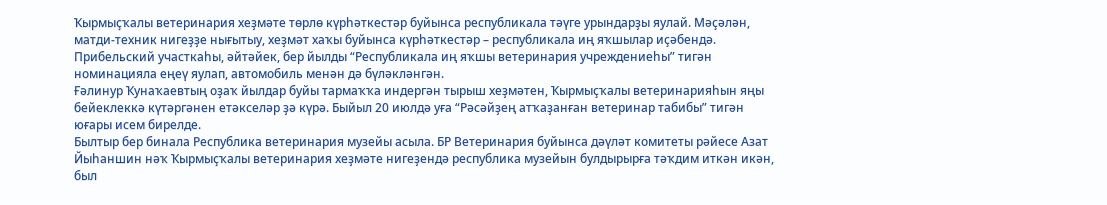Ҡырмыҫҡалы ветеринария хеҙмәте төрлө күрһәткестәр буйынса республикала тәүге урындарҙы яулай. Мәҫәлән, матди-техник нигеҙҙе нығытыу, хеҙмәт хаҡы буйынса күрһәткестәр – республикала иң яҡшылар иҫәбендә. Прибельский участкаһы, әйтәйек, бер йылды “Республикала иң яҡшы ветеринария учреждениеһы” тигән номинацияла еңеү яулап, автомобиль менән дә бүләкләнгән.
Ғәлинур Ҡунаҡаевтың оҙаҡ йылдар буйы тармаҡҡа индергән тырыш хеҙмәтен, Ҡырмыҫҡалы ветеринарияһын яңы бейеклеккә күтәргәнен етәкселәр ҙә күрә. Быйыл 20 июлдә уға “Рәсәйҙең атҡаҙанған ветеринар табибы” тигән юғары исем бирелде.
Былтыр бер бинала Республика ветеринария музейы асыла. БР Ветеринария буйынса дәүләт комитеты рәйесе Азат Йыһаншин нәҡ Ҡырмыҫҡалы ветеринария хеҙмәте нигеҙендә республика музейын булдырырға тәҡдим иткән икән, был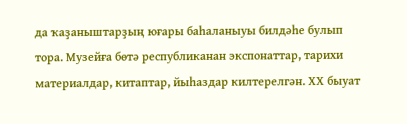да ҡаҙаныштарҙың юғары баһаланыуы билдәһе булып тора. Музейға бөтә республиканан экспонаттар, тарихи материалдар, китаптар, йыһаздар килтерелгән. ХХ быуат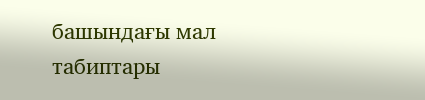башындағы мал табиптары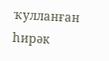ҡулланған һирәк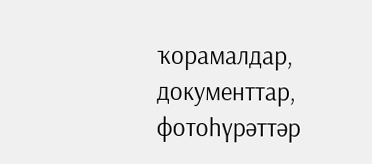ҡорамалдар, документтар, фотоһүрәттәр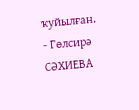ҡуйылған.
- Гөлсирә СӘХИЕВА